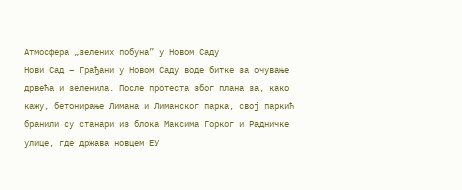Атмосфера „зелених побуна” у Новом Саду
Нови Сад – Грађани у Новом Саду воде битке за очување дрвећа и зеленила. После протеста због плана за, како кажу, бетонирање Лимана и Лиманског парка, свој паркић бранили су станари из блока Максима Горког и Радничке улице, где држава новцем ЕУ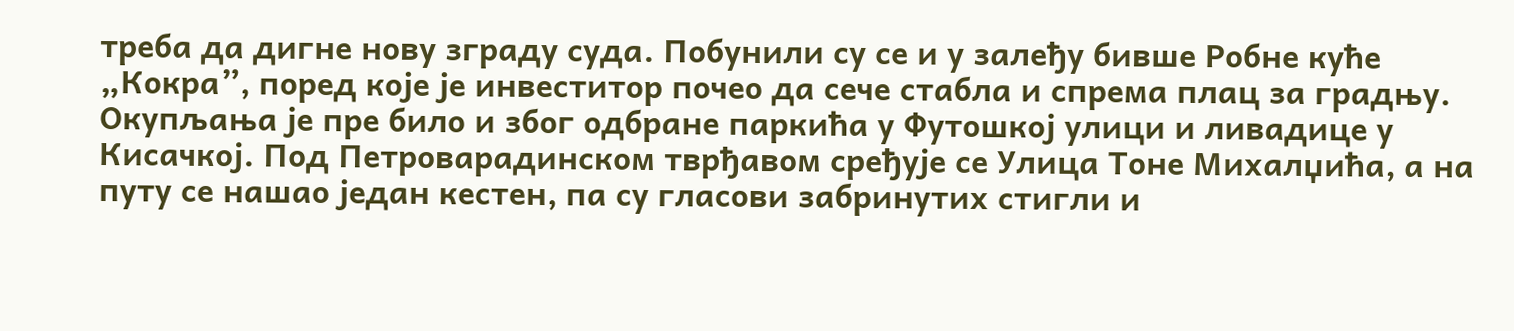треба да дигне нову зграду суда. Побунили су се и у залеђу бивше Робне куће „Кокра”, поред које је инвеститор почео да сече стабла и спрема плац за градњу. Окупљања је пре било и због одбране паркића у Футошкој улици и ливадице у Кисачкој. Под Петроварадинском тврђавом сређује се Улица Тоне Михалџића, а на путу се нашао један кестен, па су гласови забринутих стигли и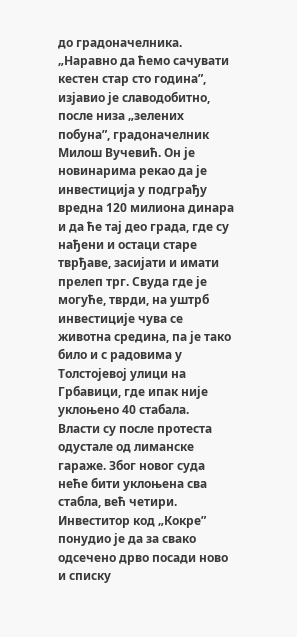до градоначелника.
„Наравно да ћемо сачувати кестен стар сто година”, изјавио је славодобитно, после низа „зелених побуна”, градоначелник Милош Вучевић. Он је новинарима рекао да је инвестиција у подграђу вредна 120 милиона динара и да ће тај део града, где су нађени и остаци старе тврђаве, засијати и имати прелеп трг. Свуда где је могуће, тврди, на уштрб инвестиције чува се животна средина, па је тако било и с радовима у Толстојевој улици на Грбавици, где ипак није уклоњено 40 стабала.
Власти су после протеста одустале од лиманске гараже. Због новог суда неће бити уклоњена сва стабла, већ четири. Инвеститор код „Кокре” понудио је да за свако одсечено дрво посади ново и списку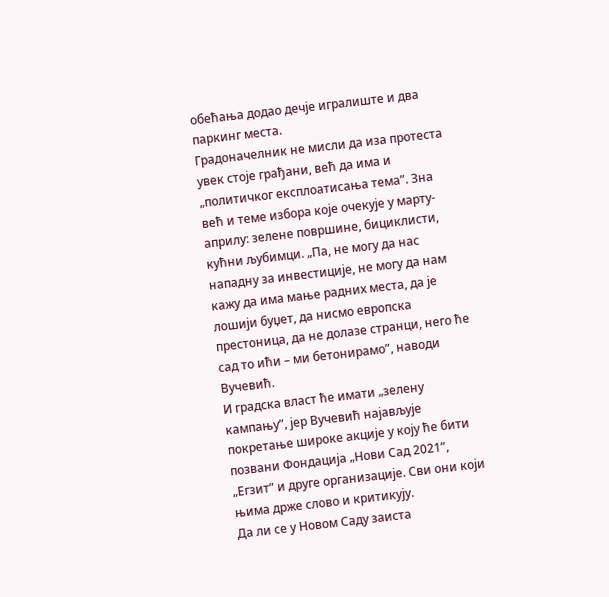обећања додао дечје игралиште и два паркинг места.
Градоначелник не мисли да иза протеста увек стоје грађани, већ да има и „политичког експлоатисања тема”. Зна већ и теме избора које очекује у марту-априлу: зелене површине, бициклисти, кућни љубимци. „Па, не могу да нас нападну за инвестиције, не могу да нам кажу да има мање радних места, да је лошији буџет, да нисмо европска престоница, да не долазе странци, него ће сад то ићи – ми бетонирамо”, наводи Вучевић.
И градска власт ће имати „зелену кампању”, јер Вучевић најављује покретање широке акције у коју ће бити позвани Фондација „Нови Сад 2021”, „Егзит” и друге организације. Сви они који њима држе слово и критикују.
Да ли се у Новом Саду заиста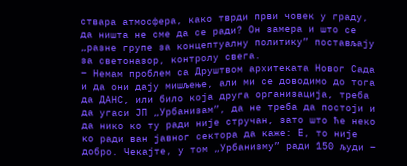ствара атмосфера, како тврди први човек у граду, да ништа не сме да се ради? Он замера и што се „разне групе за концептуалну политику” постављају за светоназор, контролу свега.
– Немам проблем са Друштвом архитеката Новог Сада и да они дају мишљење, али ми се доводимо до тога да ДАНС, или било која друга организација, треба да угаси ЈП „Урбанизам”, да не треба да постоји и да нико ко ту ради није стручан, зато што ће неко ко ради ван јавног сектора да каже: Е, то није добро. Чекајте, у том „Урбанизму” ради 150 људи –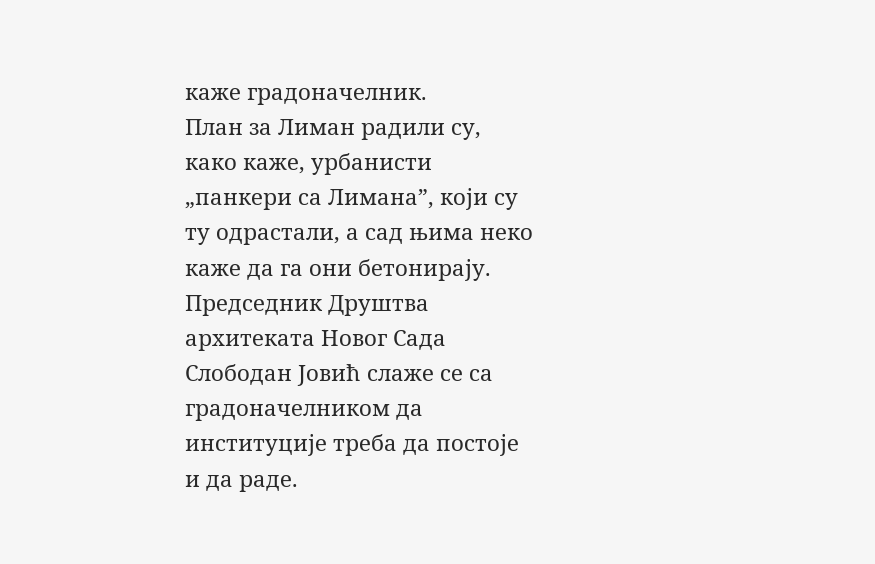каже градоначелник.
План за Лиман радили су, како каже, урбанисти „панкери са Лимана”, који су ту одрастали, а сад њима неко каже да га они бетонирају.
Председник Друштва архитеката Новог Сада Слободан Јовић слаже се са градоначелником да институције треба да постоје и да раде.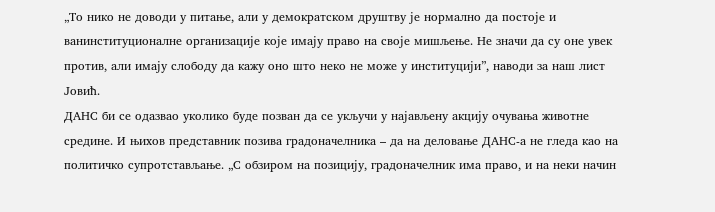„То нико не доводи у питање, али у демократском друштву је нормално да постоје и ванинституционалне организације које имају право на своје мишљење. Не значи да су оне увек против, али имају слободу да кажу оно што неко не може у институцији”, наводи за наш лист Јовић.
ДАНС би се одазвао уколико буде позван да се укључи у најављену акцију очувања животне средине. И њихов представник позива градоначелника – да на деловање ДАНС-а не гледа као на политичко супротстављање. „С обзиром на позицију, градоначелник има право, и на неки начин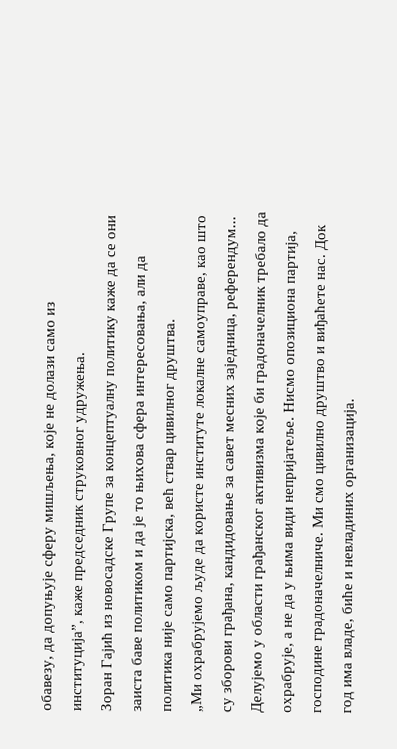обавезу, да допуњује сферу мишљења, које не долази само из институција”, каже председник струковног удружења.
Зоран Гајић из новосадске Групе за концептуалну политику каже да се они заиста баве политиком и да је то њихова сфера интересовања, али да политика није само партијска, већ ствар цивилног друштва.
„Ми охрабрујемо људе да користе институте локалне самоуправе, као што су зборови грађана, кандидовање за савет месних заједница, референдум... Делујемо у области грађанског активизма које би градоначелник требало да охрабрује, а не да у њима види непријатеље. Нисмо опозициона партија, господине градоначелниче. Ми смо цивилно друштво и виђаћете нас. Док год има владе, биће и невладиних организација.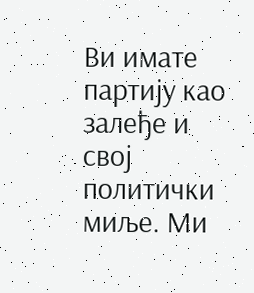Ви имате партију као залеђе и свој политички миље. Ми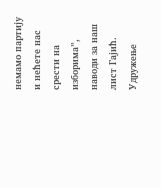немамо партију и нећете нас срести на изборима”, наводи за наш лист Гајић.
Удружење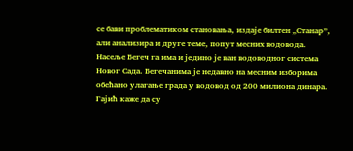се бави проблематиком становања, издаје билтен „Станар”, али анализира и друге теме, попут месних водовода. Насеље Бегеч га има и једино је ван водоводног система Новог Сада. Бегечанима је недавно на месним изборима обећано улагање града у водовод од 200 милиона динара. Гајић каже да су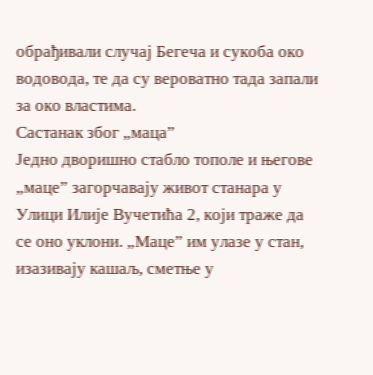обрађивали случај Бегеча и сукоба око водовода, те да су вероватно тада запали за око властима.
Састанак због „маца”
Једно дворишно стабло тополе и његове „маце” загорчавају живот станара у Улици Илије Вучетића 2, који траже да се оно уклони. „Маце” им улазе у стан, изазивају кашаљ, сметње у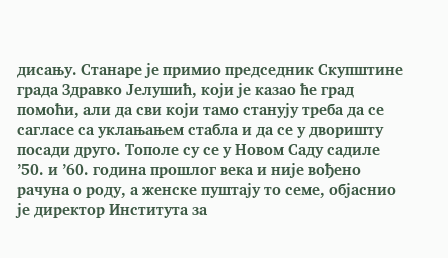дисању. Станаре је примио председник Скупштине града Здравко Јелушић, који је казао ће град помоћи, али да сви који тамо станују треба да се сагласе са уклањањем стабла и да се у дворишту посади друго. Тополе су се у Новом Саду садиле ’50. и ’60. година прошлог века и није вођено рачуна о роду, а женске пуштају то семе, објаснио је директор Института за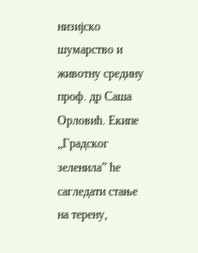низијско шумарство и животну средину проф. др Саша Орловић. Екипе „Градског зеленила” ће сагледати стање на терену,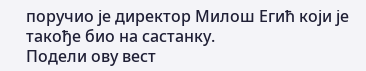поручио је директор Милош Егић који је такође био на састанку.
Подели ову вест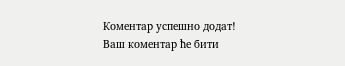Комeнтар успeшно додат!
Ваш комeнтар ћe бити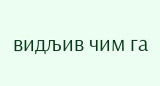видљив чим га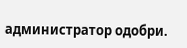администратор одобри.